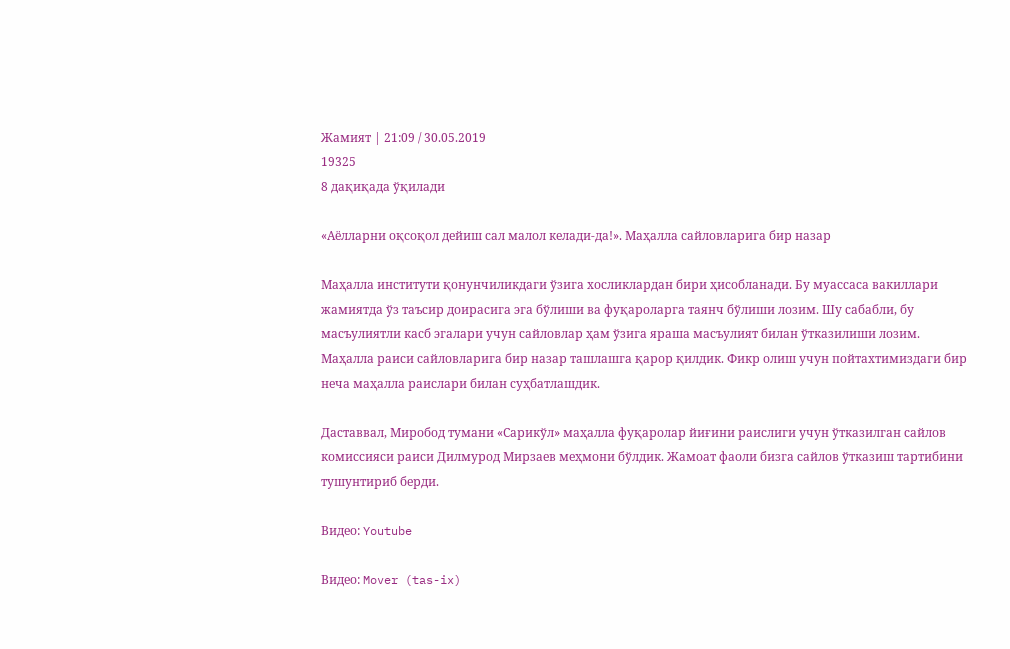Жамият | 21:09 / 30.05.2019
19325
8 дақиқада ўқилади

«Аёлларни оқсоқол дейиш сал малол келади-да!». Маҳалла сайловларига бир назар

Маҳалла институти қонунчиликдаги ўзига хосликлардан бири ҳисобланади. Бу муассаса вакиллари жамиятда ўз таъсир доирасига эга бўлиши ва фуқароларга таянч бўлиши лозим. Шу сабабли, бу масъулиятли касб эгалари учун сайловлар ҳам ўзига яраша масъулият билан ўтказилиши лозим. Маҳалла раиси сайловларига бир назар ташлашга қарор қилдик. Фикр олиш учун пойтахтимиздаги бир неча маҳалла раислари билан суҳбатлашдик.

Даставвал, Миробод тумани «Сарикўл» маҳалла фуқаролар йиғини раислиги учун ўтказилган сайлов комиссияси раиси Дилмурод Мирзаев меҳмони бўлдик. Жамоат фаоли бизга сайлов ўтказиш тартибини тушунтириб берди.

Видео: Youtube

Видео: Mover (tas-ix)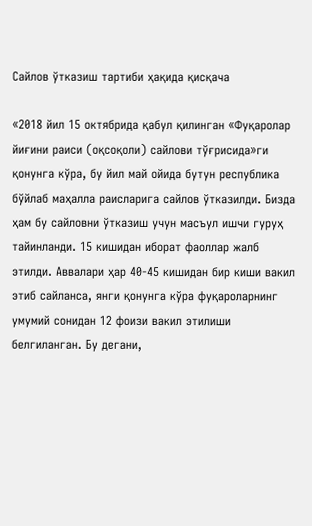Сайлов ўтказиш тартиби ҳақида қисқача

«2018 йил 15 октябрида қабул қилинган «Фуқаролар йиғини раиси (оқсоқоли) сайлови тўғрисида»ги қонунга кўра, бу йил май ойида бутун республика бўйлаб маҳалла раисларига сайлов ўтказилди. Бизда ҳам бу сайловни ўтказиш учун масъул ишчи гуруҳ тайинланди. 15 кишидан иборат фаоллар жалб этилди. Аввалари ҳар 40-45 кишидан бир киши вакил этиб сайланса, янги қонунга кўра фуқароларнинг умумий сонидан 12 фоизи вакил этилиши белгиланган. Бу дегани,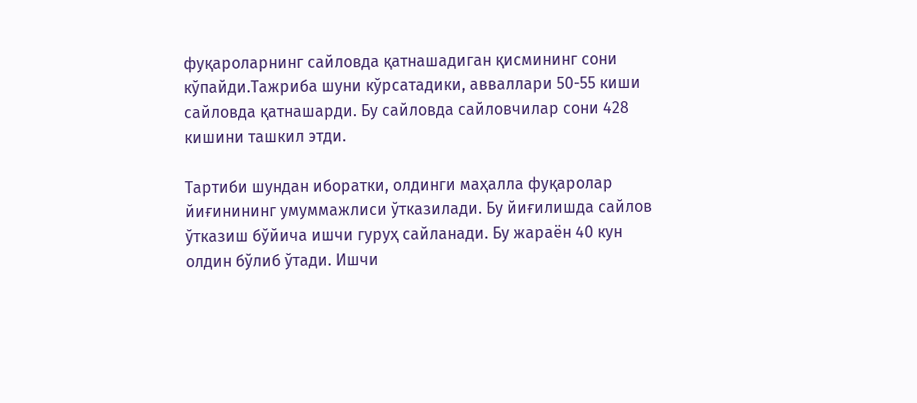фуқароларнинг сайловда қатнашадиган қисмининг сони кўпайди.Тажриба шуни кўрсатадики, авваллари 50-55 киши сайловда қатнашарди. Бу сайловда сайловчилар сони 428 кишини ташкил этди.

Тартиби шундан иборатки, олдинги маҳалла фуқаролар йиғинининг умуммажлиси ўтказилади. Бу йиғилишда сайлов ўтказиш бўйича ишчи гуруҳ сайланади. Бу жараён 40 кун олдин бўлиб ўтади. Ишчи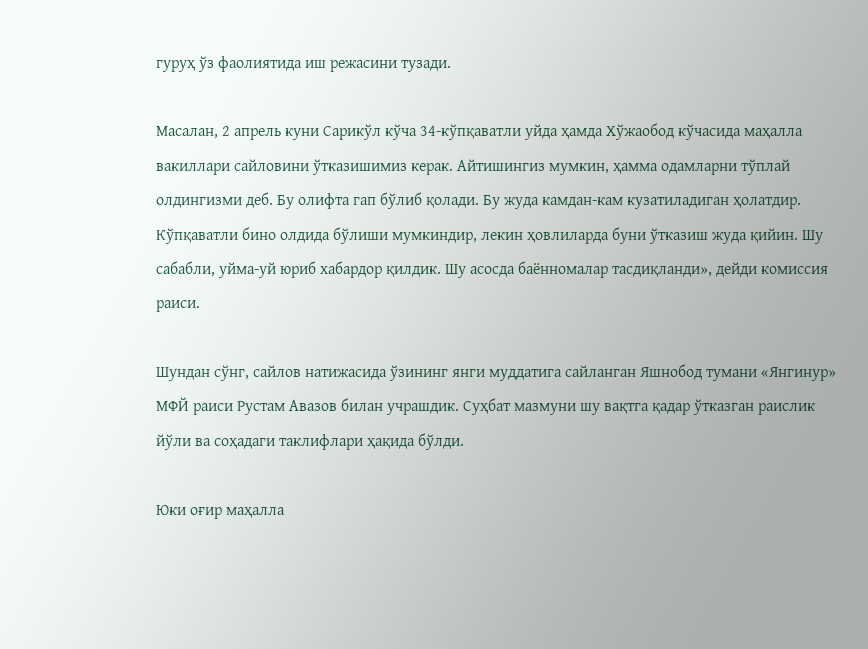гуруҳ ўз фаолиятида иш режасини тузади.

Масалан, 2 апрель куни Сарикўл кўча 34-кўпқаватли уйда ҳамда Хўжаобод кўчасида маҳалла вакиллари сайловини ўтказишимиз керак. Айтишингиз мумкин, ҳамма одамларни тўплай олдингизми деб. Бу олифта гап бўлиб қолади. Бу жуда камдан-кам кузатиладиган ҳолатдир. Кўпқаватли бино олдида бўлиши мумкиндир, лекин ҳовлиларда буни ўтказиш жуда қийин. Шу сабабли, уйма-уй юриб хабардор қилдик. Шу асосда баённомалар тасдиқланди», дейди комиссия раиси.

Шундан сўнг, сайлов натижасида ўзининг янги муддатига сайланган Яшнобод тумани «Янгинур» МФЙ раиси Рустам Авазов билан учрашдик. Суҳбат мазмуни шу вақтга қадар ўтказган раислик йўли ва соҳадаги таклифлари ҳақида бўлди.

Юки оғир маҳалла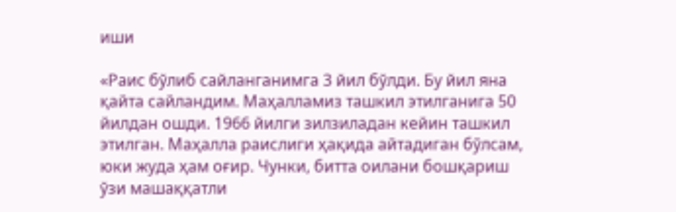иши

«Раис бўлиб сайланганимга 3 йил бўлди. Бу йил яна қайта сайландим. Маҳалламиз ташкил этилганига 50 йилдан ошди. 1966 йилги зилзиладан кейин ташкил этилган. Маҳалла раислиги ҳақида айтадиган бўлсам, юки жуда ҳам оғир. Чунки, битта оилани бошқариш ўзи машаққатли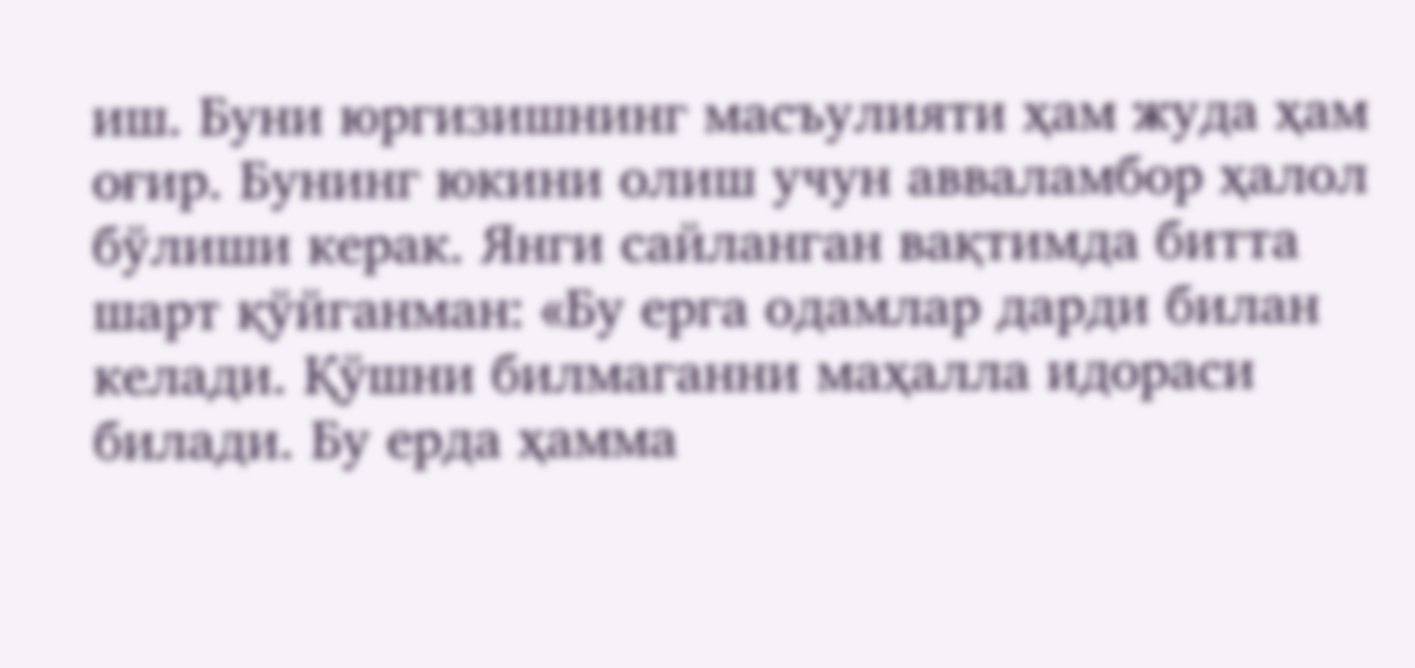иш. Буни юргизишнинг масъулияти ҳам жуда ҳам оғир. Бунинг юкини олиш учун авваламбор ҳалол бўлиши керак. Янги сайланган вақтимда битта шарт қўйганман: «Бу ерга одамлар дарди билан келади. Қўшни билмаганни маҳалла идораси билади. Бу ерда ҳамма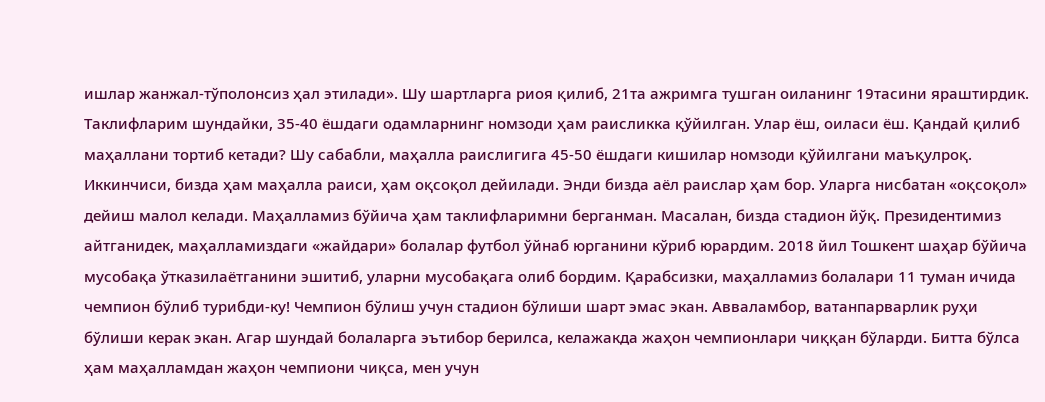ишлар жанжал-тўполонсиз ҳал этилади». Шу шартларга риоя қилиб, 21та ажримга тушган оиланинг 19тасини яраштирдик. Таклифларим шундайки, 35-40 ёшдаги одамларнинг номзоди ҳам раисликка қўйилган. Улар ёш, оиласи ёш. Қандай қилиб маҳаллани тортиб кетади? Шу сабабли, маҳалла раислигига 45-50 ёшдаги кишилар номзоди қўйилгани маъқулроқ. Иккинчиси, бизда ҳам маҳалла раиси, ҳам оқсоқол дейилади. Энди бизда аёл раислар ҳам бор. Уларга нисбатан «оқсоқол» дейиш малол келади. Маҳалламиз бўйича ҳам таклифларимни берганман. Масалан, бизда стадион йўқ. Президентимиз айтганидек, маҳалламиздаги «жайдари» болалар футбол ўйнаб юрганини кўриб юрардим. 2018 йил Тошкент шаҳар бўйича мусобақа ўтказилаётганини эшитиб, уларни мусобақага олиб бордим. Қарабсизки, маҳалламиз болалари 11 туман ичида чемпион бўлиб турибди-ку! Чемпион бўлиш учун стадион бўлиши шарт эмас экан. Авваламбор, ватанпарварлик руҳи бўлиши керак экан. Агар шундай болаларга эътибор берилса, келажакда жаҳон чемпионлари чиққан бўларди. Битта бўлса ҳам маҳалламдан жаҳон чемпиони чиқса, мен учун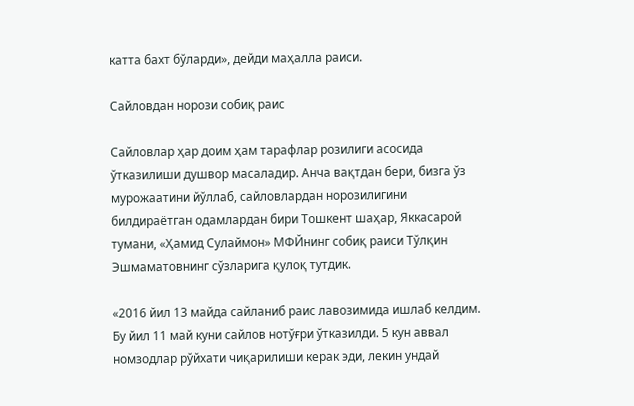катта бахт бўларди», дейди маҳалла раиси.

Сайловдан норози собиқ раис

Сайловлар ҳар доим ҳам тарафлар розилиги асосида ўтказилиши душвор масаладир. Анча вақтдан бери, бизга ўз мурожаатини йўллаб, сайловлардан норозилигини билдираётган одамлардан бири Тошкент шаҳар, Яккасарой тумани, «Ҳамид Сулаймон» МФЙнинг собиқ раиси Тўлқин Эшмаматовнинг сўзларига қулоқ тутдик.

«2016 йил 13 майда сайланиб раис лавозимида ишлаб келдим. Бу йил 11 май куни сайлов нотўғри ўтказилди. 5 кун аввал номзодлар рўйхати чиқарилиши керак эди, лекин ундай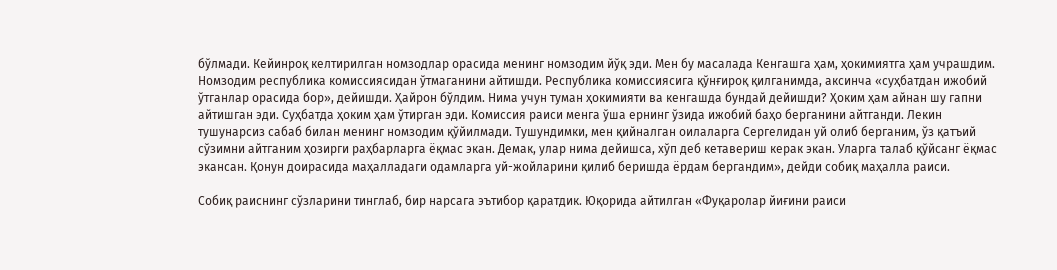бўлмади. Кейинроқ келтирилган номзодлар орасида менинг номзодим йўқ эди. Мен бу масалада Кенгашга ҳам, ҳокимиятга ҳам учрашдим. Номзодим республика комиссиясидан ўтмаганини айтишди. Республика комиссиясига қўнғироқ қилганимда, аксинча «суҳбатдан ижобий ўтганлар орасида бор», дейишди. Ҳайрон бўлдим. Нима учун туман ҳокимияти ва кенгашда бундай дейишди? Ҳоким ҳам айнан шу гапни айтишган эди. Суҳбатда ҳоким ҳам ўтирган эди. Комиссия раиси менга ўша ернинг ўзида ижобий баҳо берганини айтганди. Лекин тушунарсиз сабаб билан менинг номзодим қўйилмади. Тушундимки, мен қийналган оилаларга Сергелидан уй олиб берганим, ўз қатъий сўзимни айтганим ҳозирги раҳбарларга ёқмас экан. Демак, улар нима дейишса, хўп деб кетавериш керак экан. Уларга талаб қўйсанг ёқмас экансан. Қонун доирасида маҳалладаги одамларга уй-жойларини қилиб беришда ёрдам бергандим», дейди собиқ маҳалла раиси.

Собиқ раиснинг сўзларини тинглаб, бир нарсага эътибор қаратдик. Юқорида айтилган «Фуқаролар йиғини раиси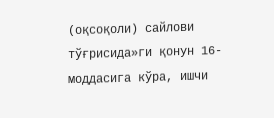(оқсоқоли) сайлови тўғрисида»ги қонун 16-моддасига кўра, ишчи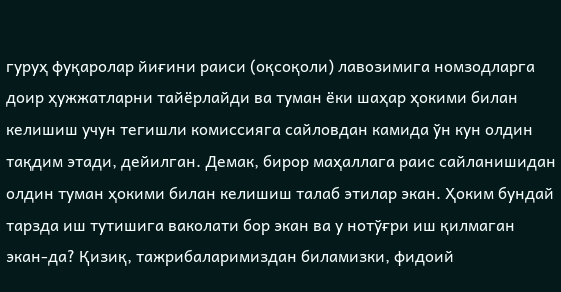гуруҳ фуқаролар йиғини раиси (оқсоқоли) лавозимига номзодларга доир ҳужжатларни тайёрлайди ва туман ёки шаҳар ҳокими билан келишиш учун тегишли комиссияга сайловдан камида ўн кун олдин тақдим этади, дейилган. Демак, бирор маҳаллага раис сайланишидан олдин туман ҳокими билан келишиш талаб этилар экан. Ҳоким бундай тарзда иш тутишига ваколати бор экан ва у нотўғри иш қилмаган экан-да? Қизиқ, тажрибаларимиздан биламизки, фидоий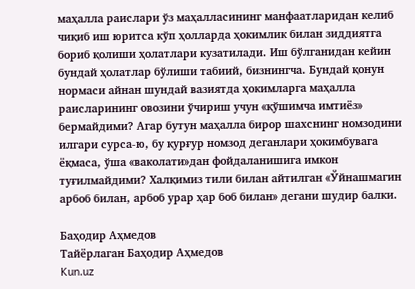маҳалла раислари ўз маҳалласининг манфаатларидан келиб чиқиб иш юритса кўп ҳолларда ҳокимлик билан зиддиятга бориб қолиши ҳолатлари кузатилади. Иш бўлганидан кейин бундай ҳолатлар бўлиши табиий, бизнингча. Бундай қонун нормаси айнан шундай вазиятда ҳокимларга маҳалла раисларининг овозини ўчириш учун «қўшимча имтиёз» бермайдими? Агар бутун маҳалла бирор шахснинг номзодини илгари сурса-ю, бу қурғур номзод деганлари ҳокимбувага ёқмаса, ўша «ваколати»дан фойдаланишига имкон туғилмайдими? Халқимиз тили билан айтилган «Ўйнашмагин арбоб билан, арбоб урар ҳар боб билан» дегани шудир балки.

Баҳодир Аҳмедов
Тайёрлаган Баҳодир Аҳмедов
Kun.uz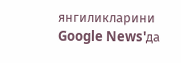янгиликларини Google News'да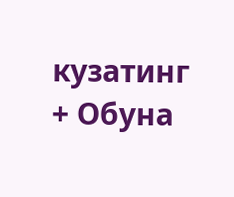кузатинг
+ Обуна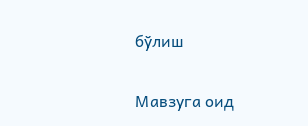бўлиш

Мавзуга оид